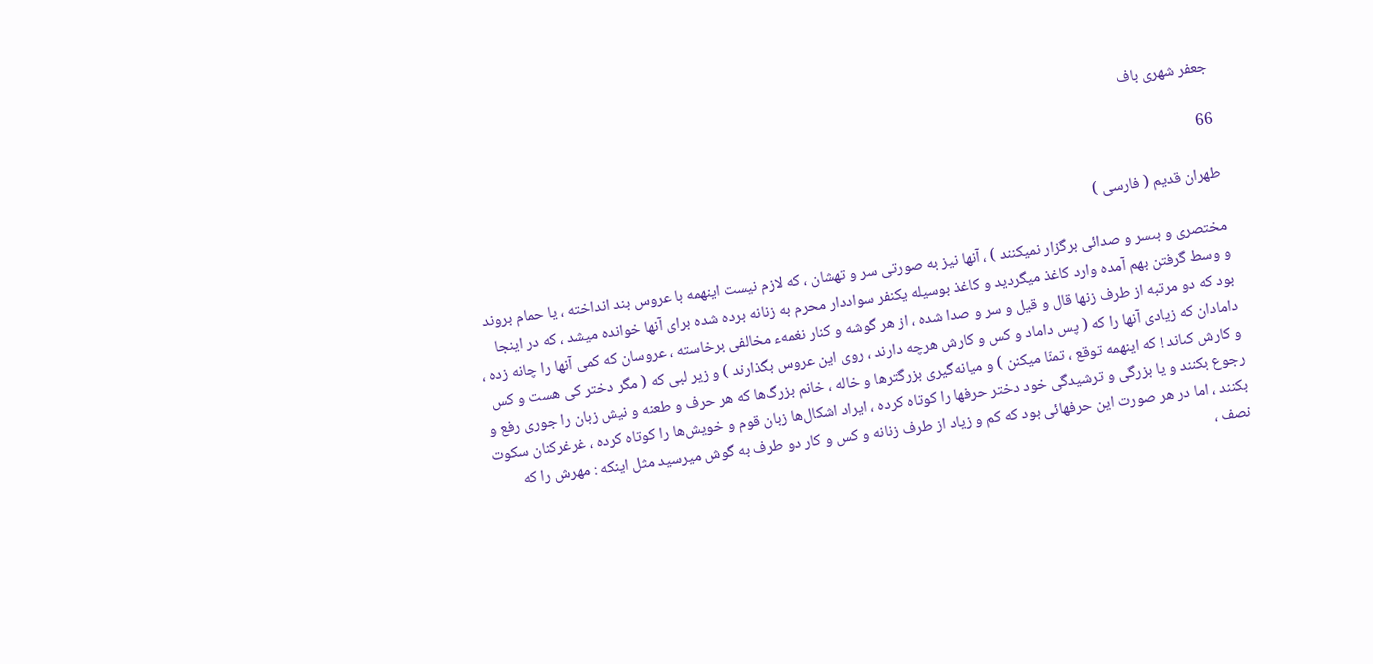جعفر شهرى باف

66

طهران قديم ( فارسى )

مختصرى و بىسر و صدائى برگزار نميكنند ) ، آنها نيز به صورتى سر و تهشان ، كه لازم نيست اينهمه با عروس بند انداخته ، يا حمام بروند و وسط گرفتن بهم آمده وارد كاغذ ميگرديد و كاغذ بوسيله يكنفر سواددار محرم به زنانه برده شده براى آنها خوانده ميشد ، كه در اينجا بود كه دو مرتبه از طرف زنها قال و قيل و سر و صدا شده ، از هر گوشه و كنار نغمهء مخالفى برخاسته ، عروسان كه كمى آنها را چانه زده ، دامادان كه زيادى آنها را كه ( پس داماد و كس و كارش هرچه دارند ، روى اين عروس بگذارند ) و زير لبى كه ( مگر دختر كى هست و كس و كارش كىاند ! كه اينهمه توقع ، تمنّا ميكنن ) و ميانه‌گيرى بزرگترها و خاله ، خانم بزرگ‌ها كه هر حرف و طعنه و نيش زبان را جورى رفع و رجوع بكنند و يا بزرگى و ترشيدگى خود دختر حرفها را كوتاه كرده ، ايراد اشكال‌ها زبان قوم و خويش‌ها را كوتاه كرده ، غرغركنان سكوت بكنند ، اما در هر صورت اين حرفهائى بود كه كم و زياد از طرف زنانه و كس و كار دو طرف به گوش ميرسيد مثل اينكه : مهرش را كه نصف ،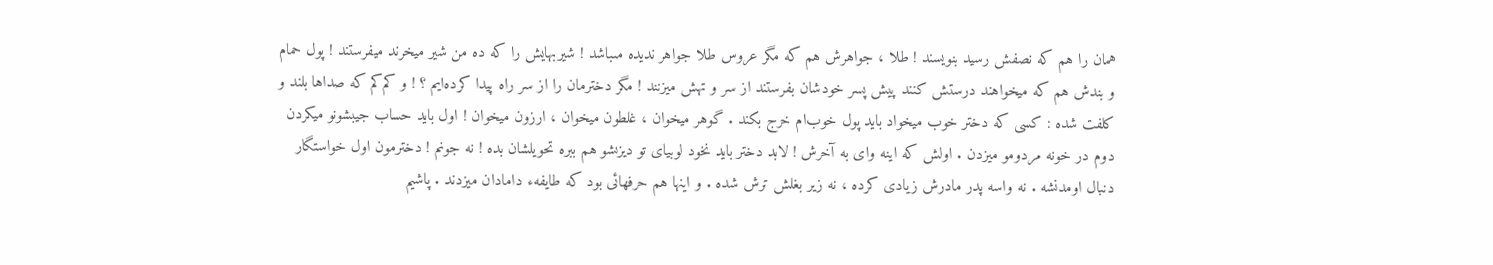همان را هم كه نصفش رسيد بنويسند ! طلا ، جواهرش هم كه مگر عروس طلا جواهر نديده مىباشد ! شيربهايش را كه ده من شير ميخرند ميفرستند ! پول حمام و بندش هم كه ميخواهند درستش كنند پيش پسر خودشان بفرستند از سر و تهش ميزنند ! مگر دخترمان را از سر راه پيدا كرده‌ايم ؟ ! و كم‌كم كه صداها بلند و كلفت شده : كسى كه دختر خوب ميخواد بايد پول خوب‌ام خرج بكند . گوهر ميخوان ، غلطون ميخوان ، ارزون ميخوان ! اول بايد حساب جيبشونو ميكردن دوم در خونه مردومو ميزدن . اولش كه اينه واى به آخرش ! لابد دختر بايد نخود لوبياى تو ديزىشو هم ببره تحويلشان بده ! نه جونم ! دخترمون اول خواستگار دنبال اومدنشه . نه واسه پدر مادرش زيادى كرده ، نه زير بغلش ترش شده . و اينها هم حرفهائى بود كه طايفهء دامادان ميزدند . پاشيم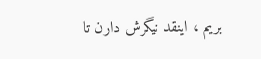بريم ، اينقد نيگرش دارن تا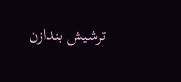ترشيش بندازن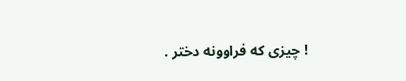! چيزى كه فراوونه دختر .